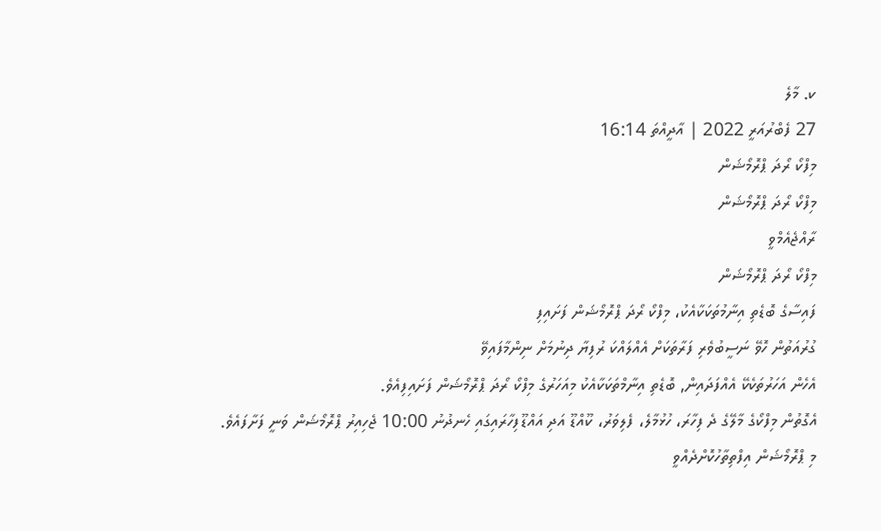ކ. މާލެ
27 ފެބްރުއަރީ 2022 | އާދީއްތަ 16:14
މިފްކޯ ރޯދަ ޕްރޮމޯޝަން
މިފްކޯ ރޯދަ ޕްރޮމޯޝަން
ރާއްޖެއެމްވީ
މިފްކޯ ރޯދަ ޕްރޮމޯޝަން
ފައިސާގެ ބޮޑެތި އިނާމުތަކަކާއެކު، މިފްކޯ ރޯދަ ޕްރޮމޯޝަން ފަށައިފި
ގުރުއަތުން ހޮވޭ ނަސީބުވެރި ފަރާތަކަށް އެއްލައްކަ ރުފިޔާ ދިނުމަށް ނިންމާފައިވޭ
އެހެން އަހަރުތަކެކޭ އެއްފަދައިން, ބޮޑެތި އިނާމްތަކަކާއެކު މިއަހަރުގެ މިފްކޯ ރޯދަ ޕްރޮމޯޝަން ފަށައިފިއެވެ.
އެގޮތުން މިފްކޯގެ މާލޭގެ ދެ ފިހާރަ، ހުޅުމާލެ، ފެލިވަރު، ކޫއްޑޫ އަދި އައްޑޫފިހާރައިގައި ހެނދުނު 10:00 ޖެހިއިރު ޕްރޮމޯޝަން ވަނީ ފަށާފައެވެ.
މި ޕްރޮމޯޝަން އިފްތިތާހުކޮށްދެއްވީ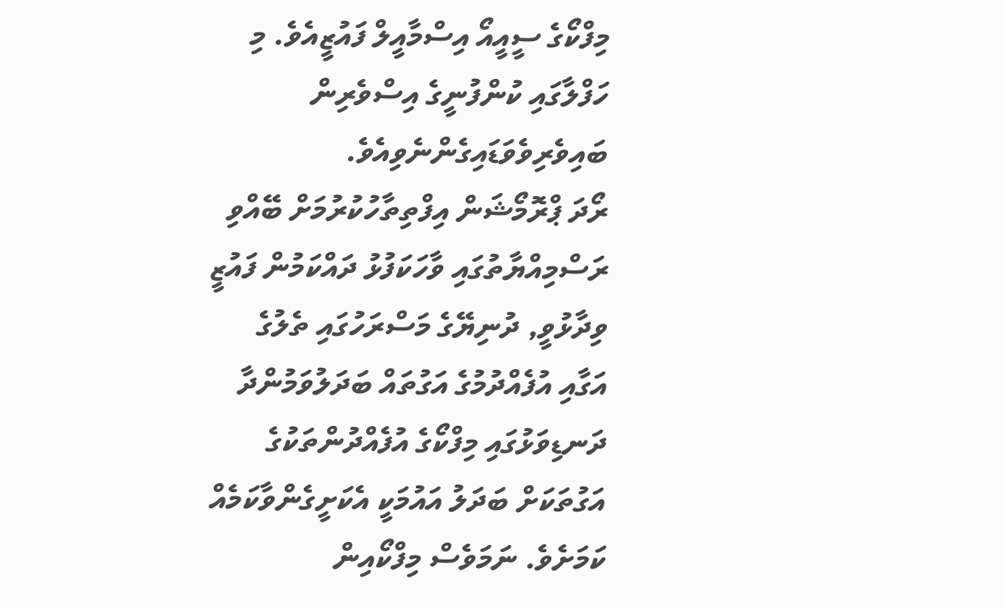މިފްކޯގެ ސީއީއޯ އިސްމާއީލް ފައުޒީއެވެ. މި ހަފްލާގައި ކުންފުނީގެ އިސްވެރިން ބައިވެރިވެވަޑައިގެންނެވިއެވެ.
ރޯދަ ޕްރޮމޯޝަން އިފްތިތާހުކުރުމަށް ބޭއްވި ރަސްމިއްޔާތުގައި ވާހަކަފުޅު ދައްކަމުން ފައުޒީ ވިދާޅުވީ, ދުނިޔޭގެ މަސްރަހުގައި ތެލުގެ އަގާއި އުފެއްދުމުގެ އަގުތައް ބަދަލުވަމުންދާ ދަނޑިވަޅުގައި މިފްކޯގެ އުފެއްދުންތަކުގެ އަގުތަކަށް ބަދަލު އައުމަކީ އެކަށީގެންވާކަމެއް ކަމަށެވެ. ނަމަވެސް މިފްކޯއިން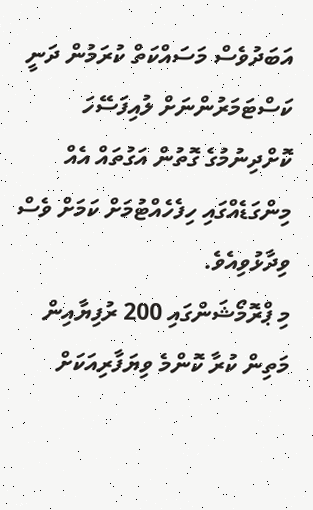އަބަދުވެސް މަސައްކަތް ކުރަމުން ދަނީ ކަސްޓަމަރުންނަށް ލުއިފަސޭހަ ކޮށްދިނުމުގެ ގޮތުން އަގުތައް އެއް މިންގަޑެއްގައި ހިފެހެއްޓުމަށް ކަމަށް ވެސް ވިދާޅުވިއެވެ.
މި ޕްރޮމޯޝަންގައި 200 ރުފިޔާއިން މަތިން ކުރާ ކޮންމެ ވިޔަފާރިއަކަށް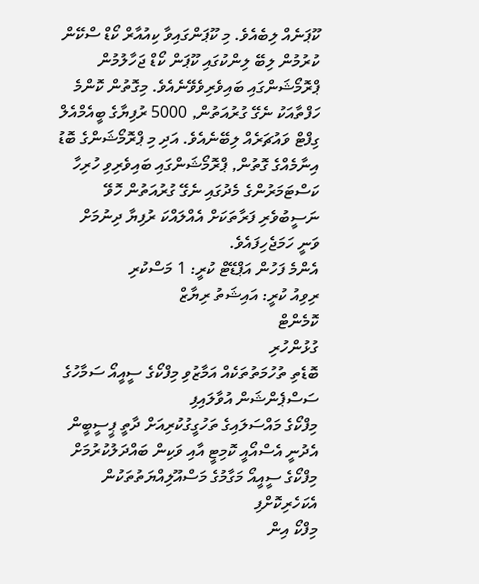ކޫޕަނެއް ލިބެއެވެ. މި ކޫޕަންގައިވާ ކިއުއާރް ކޯޑް ސްކޭން ކުރުމުން ލިބޭ ލިންކުގައި ކޫޕަން ކޯޑް ޖަހާލުމުން ޕްރޮމޯޝަންގައި ބައިވެރިވެވޭނެއެވެ. މިގޮތުން ކޮންމެ ހަފްތާއަކު ނެގޭ ގުރުއަތުން, 5000 ރުފިޔާގެ ބީއެމްއެލް ގިފްޓް ވައުޗަރެއް ލިބޭނެއެވެ. އަދި މި ޕްރޮމޯޝަންގެ ބޮޑު އިނާމެއްގެ ގޮތުން, ޕްރޮމޯޝަންގައި ބައިވެރިވި ހުރިހާ ކަސްޓަމަރުންގެ މެދުގައި ނެގޭ ގުރުއަތުން ހޮވޭ ނަސީބުވެރި ފަރާތަކަށް އެއްލައްކަ ރުފިޔާ ދިނުމަށް ވަނީ ހަމަޖެހިފައެވެ.
އެންމެ ފަހުން އަޕްޑޭޓް ކުރީ: 1 މަސްކުރި
ރިވިއު ކުރީ: އައިޝަތު ރިޔާޒް
ކޮމެންޓް
ގުޅުންހުރި
ބޮޑެތި ތުހުމަތުތަކެއް އަމާޒުވި މިފްކޯގެ ސީއީއޯ ސަމާހުގެ ސަސްޕެންޝަން އުވާލައިފި
މިފްކޯގެ މައްސަލައިގެ ތަހުގީގުކުރިއަށް ދާތީ ޕީސީބީން އެދުނީ އެސްއޯއީ ކޮމިޓީ އާއި ވަކިން ބައްދަލުކުރުމަށް
މިފްކޯގެ ސީއީއޯ މަގާމުގެ މަސްއޫލިއްޔަތުތަކުން އެކަހެރިކޮށްފި
މިފްކޯ އިން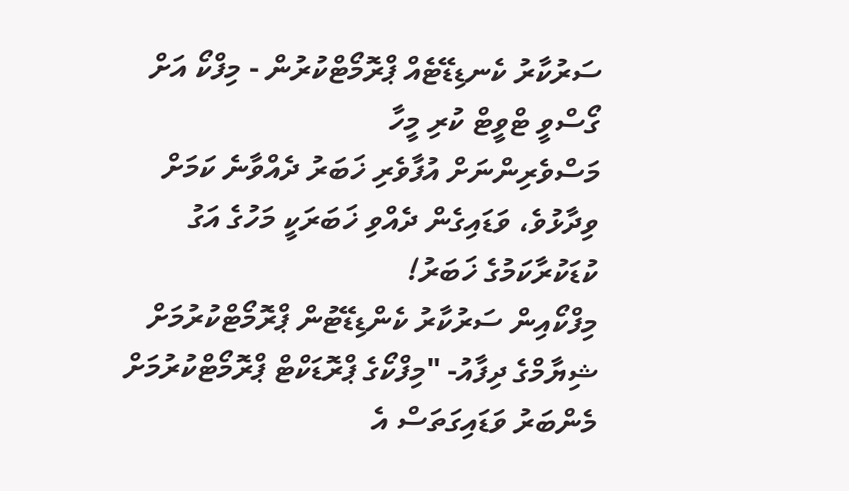ސަރުކާރު ކެނޑިޑޭޓެއް ޕްރޮމޯޓްކުރުން - މިފްކޯ އަށް ގޯސްވީ ޓްވީޓް ކުރި މީހާ
މަސްވެރިންނަށް އުފާވެރި ޚަބަރު ދެއްވާނެ ކަމަށް ވިދާޅުވެ، ވަޑައިގެން ދެއްވި ޚަބަރަކީ މަހުގެ އަގު ކުޑަކުރާކަމުގެ ޚަބަރު!
މިފްކޯއިން ސަރުކާރު ކެންޑިޑޭޓުން ޕްރޮމޯޓްކުރުމަށް ޝިޔާމްގެ ދިފާއު- "މިފްކޯގެ ޕްރޮޑަކްޓް ޕްރޮމޯޓްކުރުމަށް މެންބަރު ވަޑައިގަތަސް އެ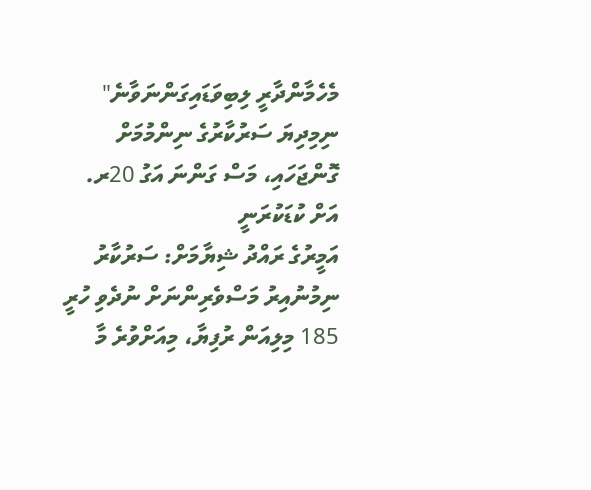މެހެމާންދާރީ ލިބިވަޑައިގަންނަވާނެ"
ނިމިދިޔަ ސަރުކާރުގެ ނިންމުމަށް ގޮންޖަހައި، މަސް ގަންނަ އަގު 20ރ. އަށް ކުޑަކުރަނީ
އަމީރުގެ ރައްދު ޝިޔާމަށް: ސަރުކާރު ނިމުނުއިރު މަސްވެރިންނަށް ނުދެވި ހުރީ 185 މިލިއަން ރުފިޔާ، މިއަށްވުރެ މާ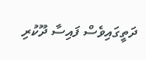ދަތީގައިވެސް ފައިސާ ދޫކުރި